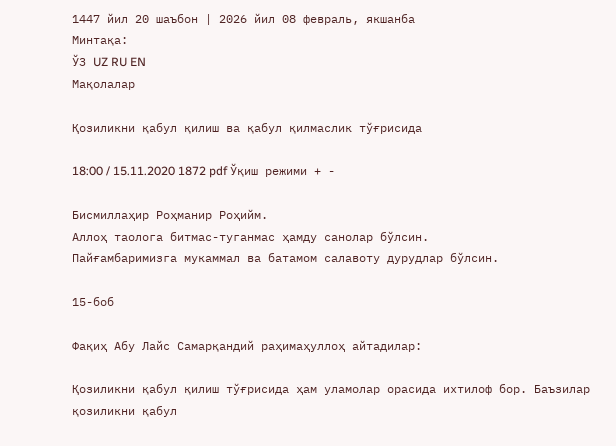1447 йил 20 шаъбон | 2026 йил 08 февраль, якшанба
Минтақа:
ЎЗ UZ RU EN
Мақолалар

Қозиликни қабул қилиш ва қабул қилмаслик тўғрисида

18:00 / 15.11.2020 1872 pdf Ўқиш режими + -

Бисмиллаҳир Роҳманир Роҳийм.
Аллоҳ таолога битмас-туганмас ҳамду санолар бўлсин.
Пайғамбаримизга мукаммал ва батамом салавоту дурудлар бўлсин.

15-боб

Фақиҳ Абу Лайс Самарқандий раҳимаҳуллоҳ айтадилар:

Қозиликни қабул қилиш тўғрисида ҳам уламолар орасида ихтилоф бор. Баъзилар қозиликни қабул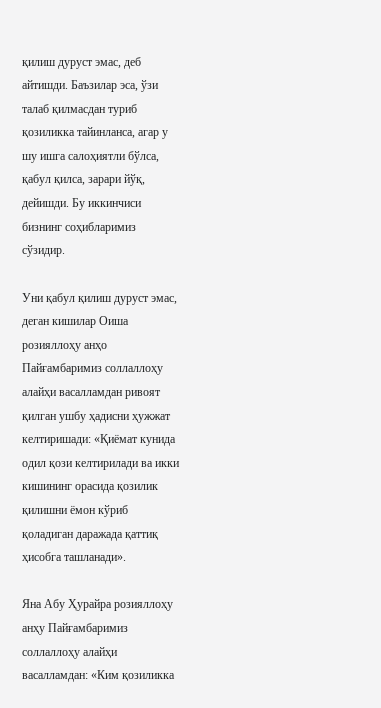қилиш дуруст эмас, деб айтишди. Баъзилар эса, ўзи талаб қилмасдан туриб қозиликка тайинланса, агар у шу ишга салоҳиятли бўлса, қабул қилса, зарари йўқ, дейишди. Бу иккинчиси бизнинг соҳибларимиз сўзидир.

Уни қабул қилиш дуруст эмас, деган кишилар Оиша розияллоҳу анҳо Пайғамбаримиз соллаллоҳу алайҳи васалламдан ривоят қилган ушбу ҳадисни ҳужжат келтиришади: «Қиёмат кунида одил қози келтирилади ва икки кишининг орасида қозилик қилишни ёмон кўриб қоладиган даражада қаттиқ ҳисобга ташланади».

Яна Абу Ҳурайра розияллоҳу анҳу Пайғамбаримиз соллаллоҳу алайҳи васалламдан: «Ким қозиликка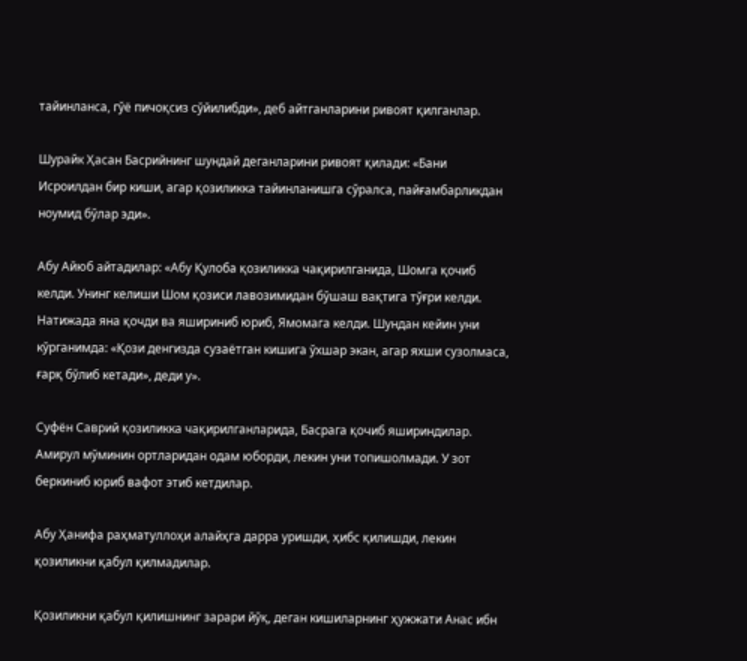тайинланса, гўё пичоқсиз сўйилибди», деб айтганларини ривоят қилганлар.

Шурайк Ҳасан Басрийнинг шундай деганларини ривоят қилади: «Бани Исроилдан бир киши, агар қозиликка тайинланишга сўралса, пайғамбарликдан ноумид бўлар эди».

Абу Айюб айтадилар: «Абу Қулоба қозиликка чақирилганида, Шомга қочиб келди. Унинг келиши Шом қозиси лавозимидан бўшаш вақтига тўғри келди. Натижада яна қочди ва яшириниб юриб, Ямомага келди. Шундан кейин уни кўрганимда: «Қози денгизда сузаётган кишига ўхшар экан, агар яхши сузолмаса, ғарқ бўлиб кетади», деди у».

Суфён Саврий қозиликка чақирилганларида, Басрага қочиб яшириндилар. Амирул мўминин ортларидан одам юборди, лекин уни топишолмади. У зот беркиниб юриб вафот этиб кетдилар.

Абу Ҳанифа раҳматуллоҳи алайҳга дарра уришди, ҳибс қилишди, лекин қозиликни қабул қилмадилар.

Қозиликни қабул қилишнинг зарари йўқ, деган кишиларнинг ҳужжати Анас ибн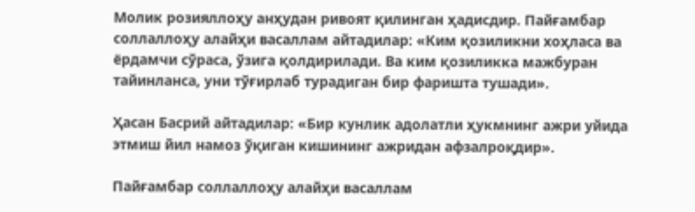Молик розияллоҳу анҳудан ривоят қилинган ҳадисдир. Пайғамбар соллаллоҳу алайҳи васаллам айтадилар: «Ким қозиликни хоҳласа ва ёрдамчи сўраса, ўзига қолдирилади. Ва ким қозиликка мажбуран тайинланса, уни тўғирлаб турадиган бир фаришта тушади».

Ҳасан Басрий айтадилар: «Бир кунлик адолатли ҳукмнинг ажри уйида этмиш йил намоз ўқиган кишининг ажридан афзалроқдир».

Пайғамбар соллаллоҳу алайҳи васаллам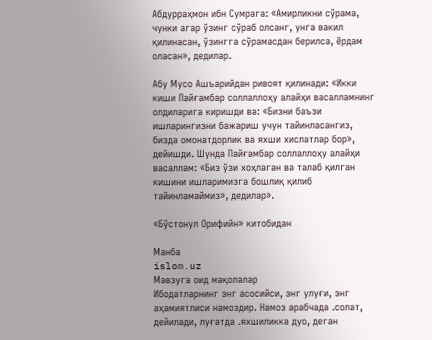Абдурраҳмон ибн Сумрага: «Амирликни сўрама, чунки агар ўзинг сўраб олсанг, унга вакил қилинасан, ўзингга сўрамасдан берилса, ёрдам оласан», дедилар.

Абу Мусо Ашъарийдан ривоят қилинади: «Икки киши Пайғамбар соллаллоҳу алайҳи васалламнинг олдиларига киришди ва: «Бизни баъзи ишларингизни бажариш учун тайинласангиз, бизда омонатдорлик ва яхши хислатлар бор», дейишди. Шунда Пайғамбар соллаллоҳу алайҳи васаллам: «Биз ўзи хоҳлаган ва талаб қилган кишини ишларимизга бошлиқ қилиб тайинламаймиз», дедилар».

«Бўстонул Орифийн» китобидан

Манба
islom.uz
Мавзуга оид мақолалар
Ибодатларнинг энг асосийси, энг улуғи, энг аҳамиятлиси намоздир. Намоз арабчада .солат, дейилади, луғатда .яхшиликка дуо, деган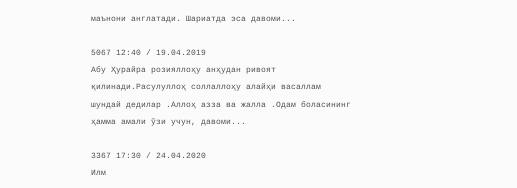маънони англатади. Шариатда эса давоми...

5067 12:40 / 19.04.2019
Абу Ҳурайра розияллоҳу анҳудан ривоят қилинади.Расулуллоҳ соллаллоҳу алайҳи васаллам шундай дедилар .Аллоҳ азза ва жалла .Одам боласининг ҳамма амали ўзи учун, давоми...

3367 17:30 / 24.04.2020
Илм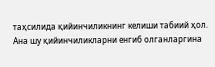таҳсилида қийинчиликнинг келиши табиий ҳол. Ана шу қийинчиликларни енгиб олганларгина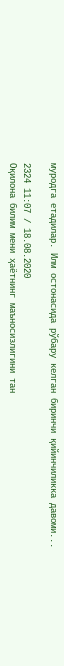муродга етадилар. Илм остонасида рўбару келган биринчи қийинчиликка давоми...

2324 11:07 / 18.08.2020
Оқилона билим мени ҳаётнинг маъносизлигини тан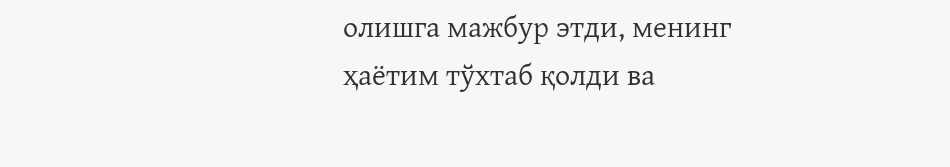олишга мажбур этди, менинг ҳаётим тўхтаб қолди ва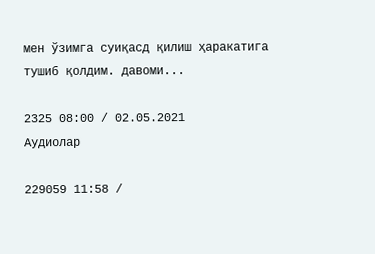мен ўзимга суиқасд қилиш ҳаракатига тушиб қолдим. давоми...

2325 08:00 / 02.05.2021
Аудиолар

229059 11:58 /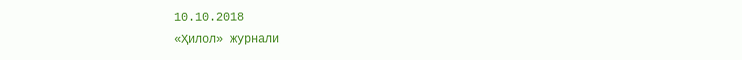10.10.2018
«Ҳилол» журнали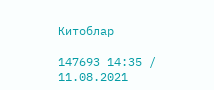Китоблар

147693 14:35 / 11.08.2021